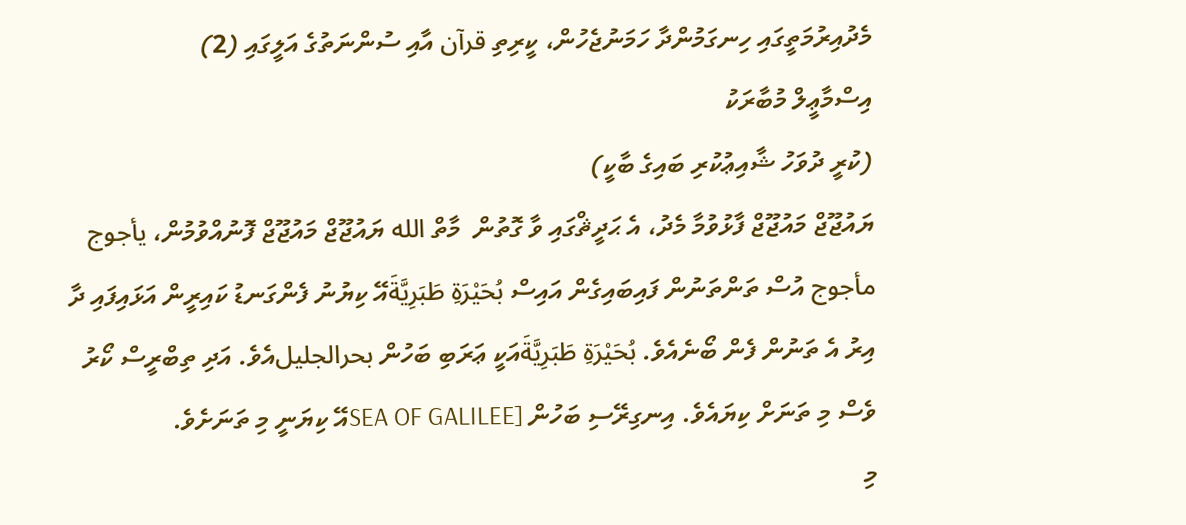މެދުއިރުމަތީގައި ހިނގަމުންދާ ހަމަނުޖެހުން، ކީރިތި قرآن އާއި ސުންނަތުގެ އަލީގައި (2)
އިސްމާޢީލް މުބާރަކު
(ކުރީ ދުވަހު ޝާއިޢުކުރި ބައިގެ ބާކީ)
ޔައުޖޫޖް މައުޖޫޖް ފާޅުވުމާ މެދު، އެ ޙަދީޘްގައި ވާ ގޮތުން  މާތް الله ޔައުޖޫޖް މައުޖޫޖް ފޮނުއްވުމުން، يأجوج مأجوج އުސް ތަންތަނުން ފައިބައިގެން އައިސް بُحَيْرَةِ طَبَرِيَّةَއޭ ކިޔުނު ފެންގަނޑު ކައިރީން އަޅައިފައި ދާ އިރު އެ ތަނުން ފެން ބޯނެއެވެ. بُحَيْرَةِ طَبَرِيَّةَއަކީ ޢަރަބި ބަހުން بحرالجليلއެވެ. އަދި ތިބްރީސް ކޯރު ވެސް މި ތަނަށް ކިޔައެވެ. އިނގިރޭސި ބަހުން [SEA OF GALILEEއޭ ކިޔަނީ މި ތަނަށެވެ.
މި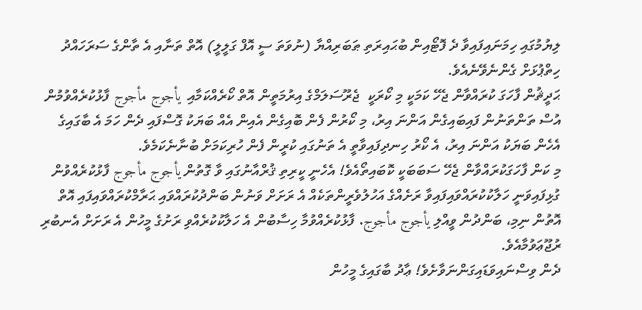ލިޔުމުގައި ހިމަނައިފައިވާ ދެ ފޮޓޯއިން ބުޙައިރަތި ޠަބަރިއްޔާ (ނުވަތަ ސީ އޮފް ގަލީލީ) އޮތް ތަނާއި އެ ތާންގެ ސަރަހައްދު ހިތްޕުޅަށް ގެންނެވޭނެއެވެ.
ޙަދީޘުން ފާހަގަ ކުރައްވާން ޖެހޭ ކަމަކީ މި ކޯރަކީ  ޖެރޫސަލަމްގެ އިރުމަތީން އޮތް ކޯރެއްކަމާއި  يأجوج مأجوج ފާޅުކުރެއްވުމުން އުސް ތަންތަނުން ފައިބައިގެން އަންނަ އިރު، މި ކޯރުން ފެން ބޮއިގެން އެއިން އެއް ބަޔަކު ގޮސްފައި ދެން ހަމަ އެ ބާގައިގެ އެހެން ބަޔަކު އަންނަ އިރު، އެ ކޯރު ހިނދިފައިވާތީ އެ ތަނުގައި ކުރީން ފެން ހުރިކަމަށް ބުނާނެކަމެވެ.
މި ކަން ފާހަގަކުރައްވާން ޖެހޭ ސަބަބަކީ ކޮބައިތޯއެވެ! އެހެނީ ކީރިތި ޤުރްއާނުގައި ވާ ގޮތުން يأجوج مأجوج ފާޅުކުރެއްވުން ގުޅިފައިވަނީ ހަލާކުކުރައްވައިފައިވާ ރަށެއްގެ އަހުލުވެރީންތަކެއް އެ ރަށަށް ވަނުން ބަންދުކުރައްވައި ޙަރާމްކުރައްވައިފައި އޮތް އޮތުން ނިމި، ބަންދުން ވީއްލި يأجوج مأجوج. ފާޅުކުރެއްވުމާ ހިސާބުން އެ ހަލާކުކުރެއްވި ރަށުގެ މީހުން އެ ރަށަށް އެނބުރި ރުޖޫޢަވުމާއެވެ.
ދެން ވިސްނައިވަޑައިގަންނަވާށެވެ! ޢާދު ބާގައިގެ މީހުން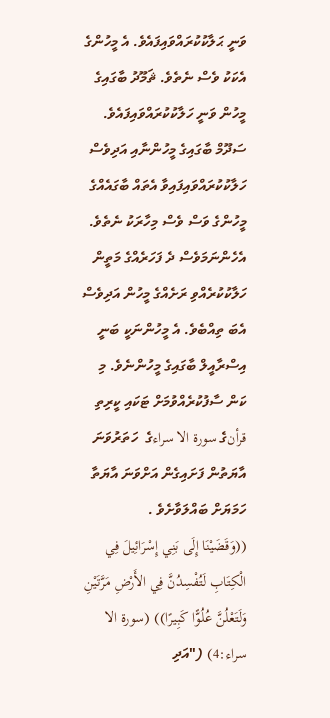ވަނީ ޙަލާކުކުރައްވައިފައެވެ. އެ މީހުންގެ އެކަކު ވެސް ނެތެވެ. ޘަމޫދު ބާގައިގެ މީހުން ވަނީ ހަލާކުކުރައްވައިފައެވެ. ސަދޫމް ބާގައިގެ މީހުންނާއި އަދިވެސް ހަލާކުކުރައްވައިފައިވާ އެތައް ބާގައެއްގެ މީހުންގެ ވަސް ވެސް މިހާރަކު ނެތެވެ. އެހެންނަމަވެސް ދެ ފަހަރެއްގެ މަތީން ހަލާކުކުރެއްވި ރަށެއްގެ މީހުން އަދިވެސް އެބަ ތިއްބެވެ. އެ މީހުންނަކީ ބަނީ އިސްރާއީލް ބާގައިގެ މީހުންނެވެ. މި ކަން ސާފުކުރެއްވުމަށް ޓަކައި ކީރިތި قرأنގެ سورة الا سراءގެ  ހަތަރުވަނަ އާޔަތުން ފަށައިގެން އަށްވަނަ އާޔަތާ ހަމަޔަށް ބައްލަވާށެވެ .
((وَقَضَيْنَا إِلَى بَنِي إِسْرَائِيلَ فِي الْكِتَابِ لَتُفْسِدُنَّ فِي الأَرْضِ مَرَّتَيْنِ وَلَتَعْلُنَّ عُلُوًّا كَبِيرًا)) (سورة الا سراء:4) ("އަދި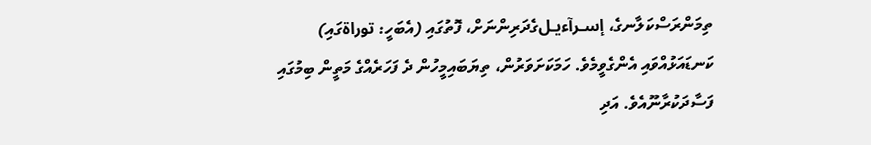ތިމަންރަސްކަލާނގެ، إسـرآءيـلގެދަރިންނަށް، ފޮތުގައި (އެބަހީ: توراةގައި) ކަނޑައަޅުއްވައި އެންގެވީމެވެ. ހަމަކަށަވަރުން، ތިޔަބައިމީހުން ދެ ފަހަރެއްގެ މަތީން ބިމުގައި ފަސާދަކުރާނޫއެވެ. އަދި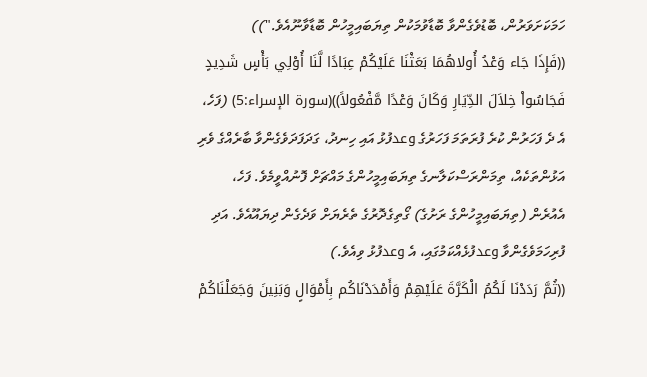ހަމަކަށަވަރުން، ބޮޑުވެގެންވާ ބޮޑާވުމަކުން ތިޔަބައިމީހުން ބޮޑާވާނޫއެވެ."))
((فَإِذَا جَاء وَعْدُ أُولاهُمَا بَعَثْنَا عَلَيْكُمْ عِبَادًا لَّنَا أُوْلِي بَأْسٍ شَدِيدٍ فَجَاسُواْ خِلاَلَ الدِّيَارِ وَكَانَ وَعْدًا مَّفْعُولاً))(سورة الإسراء:5) (ފަހެ، އެ ދެ ފަހަރުން ކުރެ ފުރަތަމަ ފަހަރުގެ وعدފުޅު އައި ހިނދު، ގަދަފަދަވެގެންވާ ބާރެއްގެ ވެރި އަޅުންތަކެއް، ތިމަންރަސްކަލާނގެ ތިޔަބައިމީހުންގެ މައްޗަށް ފޮނުއްވީމެވެ. ފަހެ،  އެއުރެން (ތިޔަބައިމީހުންގެ ރަށުގެ) ގޯތިގެދޮރުގެ ތެރެޔަށް ވަދެގެން ދިޔައޫއެވެ. އަދި ފުރިހަމަވެގެންވާ وعدފުޅެއްކަމުގައި، އެ وعدފުޅު ވިއެވެ.)
((ثُمَّ رَدَدْنَا لَكُمُ الْكَرَّةَ عَلَيْهِمْ وَأَمْدَدْنَاكُم بِأَمْوَالٍ وَبَنِينَ وَجَعَلْنَاكُمْ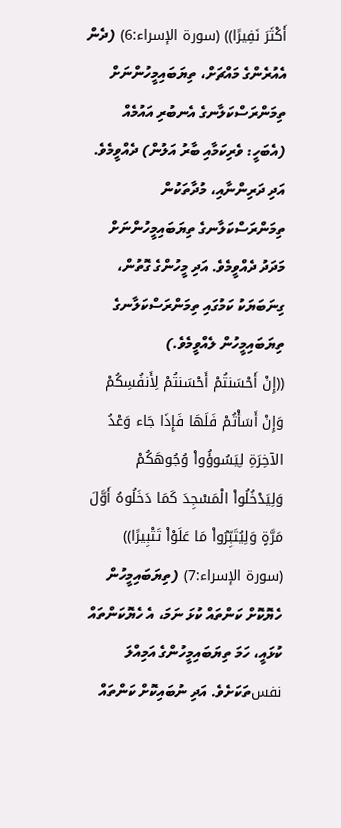أَكْثَرَ نَفِيرًا)) (سورة الإسراء:6) (ދެން އެއުރެންގެ މައްޗަށް، ތިޔަބައިމީހުންނަށް ތިމަންރަސްކަލާނގެ އެނބުރި އައުމެއް (އެބަހީ: ވެރިކަމާއި ބާރު އަލުން) ދެއްވީމެވެ. އަދި ދަރިންނާއި، މުދާތަކުން ތިމަންރަސްކަލާނގެ ތިޔަބައިމީހުންނަށް މަދަދު ދެއްވީމެވެ. އަދި މީހުންގެ ގޮތުން، ގިނަބަޔަކު ކަމުގައި ތިމަންރަސްކަލާނގެ ތިޔަބައިމީހުން ލެއްވީމެވެ.)
((إِنْ أَحْسَنتُمْ أَحْسَنتُمْ لِأَنفُسِكُمْ وَإِنْ أَسَأْتُمْ فَلَهَا فَإِذَا جَاء وَعْدُ الآخِرَةِ لِيَسُوؤُواْ وُجُوهَكُمْ وَلِيَدْخُلُواْ الْمَسْجِدَ كَمَا دَخَلُوهُ أَوَّلَ مَرَّةٍ وَلِيُتَبِّرُواْ مَا عَلَوْاْ تَتْبِيرًا)) (سورة الإسراء:7) (ތިޔަބައިމީހުން ހެޔޮކޮށް ކަންތައް ކުޅަ ނަމަ، އެ ހެޔޮކަންތައް ކުޅައީ، ހަމަ ތިޔަބައިމީހުންގެ އަމިއްލަ نفسތަކަށެވެ. އަދި ނުބައިކޮށް ކަންތައް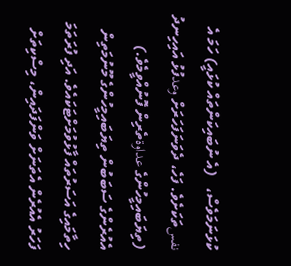ކުޅަނަމަވެސް،   (އެ ނުބައިކަންތައް ކުޅައީ) ހަމަ އެ نفسތަކަށެވެ. ފަހެ، ދެވަނަފަހަރަށް وعدފުޅު އައިހިނދު (ތިޔަބައިމީހުންގެ عداوةތެރިން ފޮނުއްވީމެވެ.) އެއުރެންގެ ސަބަބުން ތިޔަބައިމީހުންގެ މޫނުމަތިން ހިތާމައިގެ އަސަރުތައް ފާޅުވުމަށްޓަކައެވެ. އަދި ފުރަތަމަ ފަހަރު އެއުރެން އެތަނަށް ވަންފަދައިން، މިސްކިތަށް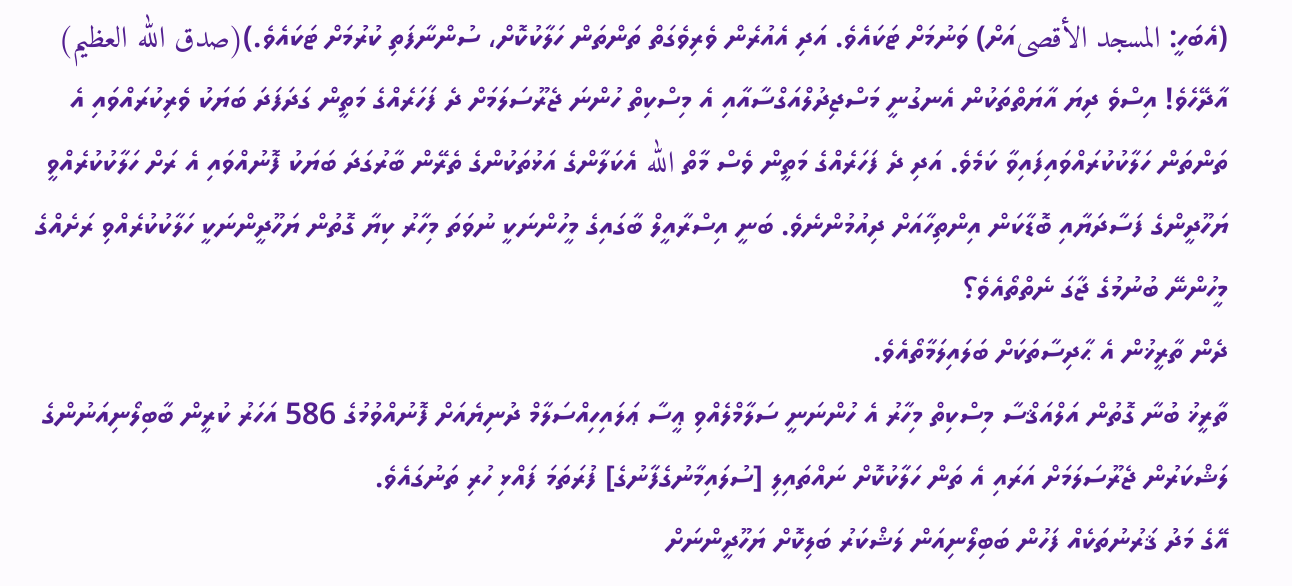(އެބަހީ: المسجد الأقصىއަށް) ވަނުމަށް ޓަކައެވެ. އަދި އެއުރެން ވެރިވެގަތް ތަންތަން ހަލާކުކޮށް، ސުންނާފަތި ކުރުމަށް ޓަކައެވެ.)(صدق الله العظيم)
އާދޭހެވެ! އިސްވެ ދިޔަ އާޔަތްތަކުން އެނގުނީ މަސްޖިދުލްއަގްސާއާއި އެ މިސްކިތް ހުންނަ ޖެރޫސަލަމަށް ދެ ފަހަރެއްގެ މަތީން ގަދަފަދަ ބަޔަކު ވެރިކުރައްވައި އެ ތަންތަން ހަލާކުކުރައްވައިފައިވާ ކަމެވެ. އަދި ދެ ފަހަރެއްގެ މަތީން ވެސް މާތް الله އެކަލާންގެ އަޅުތަކުންގެ ތެރޭން ބާރުގަދަ ބަޔަކު ފޮނުއްވައި އެ ރަށް ހަލާކުކުރެއްވީ ޔަހޫދީންގެ ފަސާދަޔާއި ބޮޑާކަން އިންތިހާއަށް ދިއުމުންނެވެ. ބަނީ އިސްރާއީލް ބާގައިގެ މީހުންނަކީ ނުވަތަ މިހާރު ކިޔާ ގޮތުން ޔަހޫދީންނަކީ ހަލާކުކުރެއްވި ރަށެއްގެ މީހުންނޭ ބުނުމުގެ ޖާގަ ނެތްތޯއެވެ؟
ދެން ތާރީޚުން އެ ޙާދިސާތަކަށް ބަލައިލަމާތޯއެވެ.
ތާރީޚު ބުނާ ގޮތުން އަލްއަޤްސާ މިސްކިތް މިހާރު އެ ހުންނަނީ ސަލާމްލެއްވި ޢީސާ ޢަލައިހިއްސަލާމް ދުނިޔެއަށް ފޮނުއްވުމުގެ 586 އަހަރު ކުރީން ބާބިލޯނިއަނުންގެ ލަޝްކަރުން ޖެރޫސަލަމަށް އަރައި އެ ތަން ހަލާކުކޮށް ނައްތައިލި [ސުލައިމާނުގެފާނުގެ] ފުރަތަމަ ފައްޅި ހުރި ތަނުގައެވެ.
އޭގެ މަދު ޤަރުނުތަކެއް ފަހުން ބަބިލޯނިއަން ލަޝްކަރު ބަލިކޮށް ޔަހޫދީންނަށް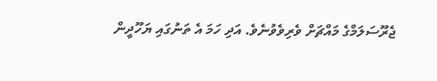ޖެރޫސަލަމްގެ މައްޗަށް ވެރިވެވުނެވެ. އަދި ހަމަ އެ ތަނުގައި ޔަހޫދީން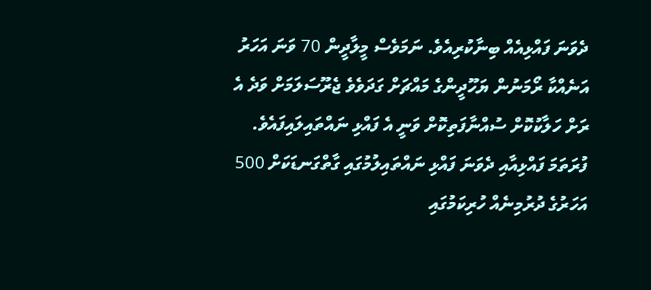ދެވަނަ ފައްޅިއެއް ބިނާކުރިއެވެ. ނަމަވެސް މީލާދީން 70 ވަނަ އަހަރު އަނެއްކާ ރޯމަނުން ޔަހޫދީންގެ މައްޗަށް ގަދަވެވެ ޖެރޫސަލަމަށް ވަދެ އެ ރަށް ހަލާކުކޮށް ސުއްނާފަތިކޮށް ވަނީ އެ ފައްޅި ނައްތައިލައިފައެވެ. ފުރަތަމަ ފައްޅިއާއި ދެވަނަ ފައްޅި ނައްތައިލުމުގައި ގާތްގަނޑަކަށް 500 އަހަރުގެ ދުރުމިނެއް ހުރިކަމުގައި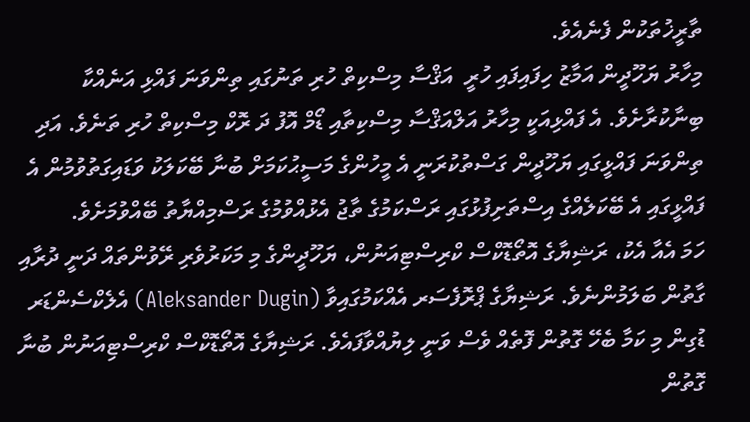ތާރީޚުތަކުން ފެނެއެވެ.
މިހާރު ޔަހޫދީން އަމާޒު ހިފައިފައި ހުރީ  އަޤްސާ މިސްކިތް ހުރި ތަނުގައި ތިންވަނަ ފައްޅި އަނެއްކާ ބިނާކުރާށެވެ. އެ ފައްޅިއަކީ މިހާރު އަލްއަޤްސާ މިސްކިތާއި ޑޯމް އޮފު ދަ ރޮކް މިސްކިތް ހުރި ތަނެވެ. އަދި ތިންވަނަ ފައްޅީގައި ޔަހޫދީން ގަސްތުކުރަނީ އެ މީހުންގެ މަސީޙުކަމަށް ބުނާ ބޭކަލަކު ވަޑައިގަތުވުމުން އެ ފައްޅީގައި އެ ބޭކަލެއްގެ އިސްތަށިފުޅުގައި ރަސްކަމުގެ ތާޖު އެޅުއްވުމުގެ ރަސްމިއްޔާތު ބޭއްވުމަށެވެ.
ހަމަ އެއާ އެކު، ރަޝިޔާގެ އޮތޯޑޮކްސް ކްރިސްޓިއަނުން، ޔަހޫދީންގެ މި މަކަރުވެރި ރޭވުންތައް ދަނީ ދުރާއި ގާތުން ބަލަމުންނެވެ. ރަޝިޔާގެ ޕްރޮފެސަރ އެއްކަމުގައިވާ (Aleksander Dugin) އެލެކްސެންޑަރ ޑުގިން މި ކަމާ ބެހޭ ގޮތުން ފޮތެއް ވެސް ވަނީ ލިޔުއްވާފައެވެ. ރަޝިޔާގެ އޮތޯޑޮކްސް ކްރިސްޓިއަނުން ބުނާ ގޮތުން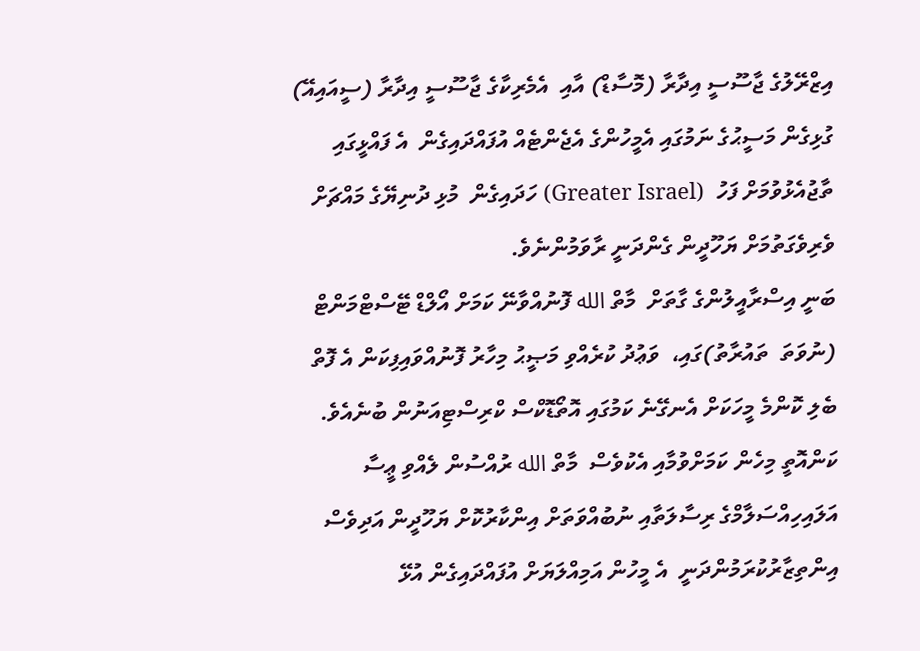އިޒްރޭލުގެ ޖާސޫސީ އިދާރާ (މޮސާޑް) އާއި  އެމެރިކާގެ ޖާސޫސީ އިދާރާ (ސީއައިއޭ) ގުޅިގެން މަސީޙުގެ ނަމުގައި އެމީހުންގެ އެޖެންޓެއް އުފައްދައިގެން  އެ ފައްޅީގައި ތާޖުއެޅުވުމަށް ފަހު  (Greater Israel) ހަދައިގެން  މުޅި ދުނިޔޭގެ މައްޗަށް  ވެރިވެގަތުމަށް ޔަހޫދީން ގެންދަނީ ރާވަމުންނެވެ.
ބަނީ އިސްރާއީލުންގެ ގާތަށް  މާތް الله ފޮނުއްވާނޭ ކަމަށް އޯލްޑް ޓޭސްޓްމަންޓް (ނުވަތަ  ތައުރާތު)ގައި،  ވަޢުދު ކުރެއްވި މަޞީޙު މިހާރު ފޮނުއްވައިފިކަން އެ ފޮތް ބެލި ކޮންމެ މީހަކަށް އެނގޭނެ ކަމުގައި އޮތޯޑޮކްސް ކްރިސްޓިއަނުން ބުނެއެވެ.
ކަންއޮތީ މިހެން ކަމަށްވުމާއި އެކުވެސް  މާތް الله ރުއްސުން ލެއްވި ޢީސާ އަލައިހިއްސަލާމްގެ ރިސާލަތާއި ނުބުއްވަތަށް އިންކާރުކޮށް ޔަހޫދީން އަދިވެސް އިންތިޒާރުކުރަމުންދަނީ  އެ މީހުން އަމިއްލަޔަށް އުފައްދައިގެން އުޅޭ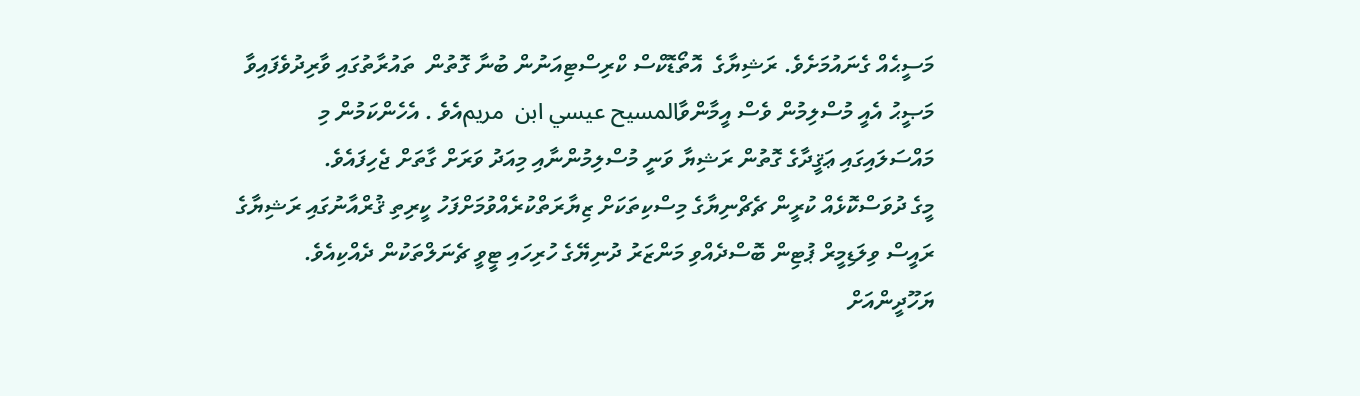މަސީޙެއް ގެނައުމަށެވެ. ރަޝިޔާގެ  އޮތޯޑޮކްސް ކްރިސްޓިއަނުން ބުނާ ގޮތުން  ތައުރާތުގައި ވާރިދުވެފައިވާ މަޞީޙު އެއީ މުސްލިމުން ވެސް އީމާންވާالمسيح عيسي ابن  مريمއެވެ . އެހެންކަމުން މި މައްސަލައިގައި ޢަޤީދާގެ ގޮތުން ރަޝިޔާ ވަނީ މުސްލިމުންނާއި މިއަދު ވަރަށް ގާތަށް ޖެހިފައެވެ.
މީގެ ދުވަސްކޮޅެއް ކުރީން ޗެޗްނިޔާގެ މިސްކިތަކަށް ޒިޔާރަތްކުރެއްވުމަށްފަހު ކީރިތި ޤުރްއާނުގައި ރަޝިޔާގެ ރައީސް ވިލަޑިމީރް ޕުޓިން ބޮސްދެއްވި މަންޒަރު ދުނިޔޭގެ ހުރިހައި ޓީވީ ޗެނަލްތަކުން ދެއްކިއެވެ.
ޔަހޫދީންއަށް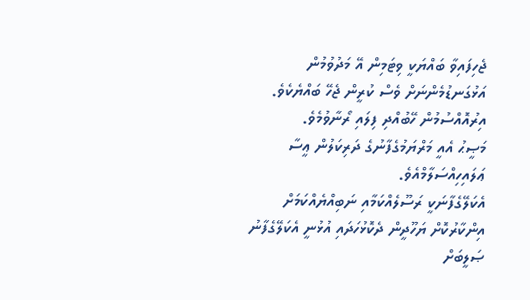ޖެހިފައިވާ ބައްޔަކީ ވިޓަމިން އޭ މަދުވުމުން  އަޅުގަނޑުމެންނަށް ވެސް ކުރީން ޖެހޭ ބައްޔެކެވެ. އިރުއޮއްސުމުން ހޭބުއްދި ފިލައި ރޯނާވުމެވެ.
މަޞީޙު އެއީ މަރްޔަމުގެފާނުގެ ދަރިކަލުން ޢީސާ ޢަލައިހިއްސަލާމްއެވެ.
އެކަލޭގެފާނަކީ ރަސޫލެއްކަމާއި ނަބިއްޔެއްކަމަށް އިންކާރުކޮށް ޔަހޫދީން ދެކޮޅުހަދައި އުޅުނީ އެކަލޭގެފާނު ޞަލީބަށް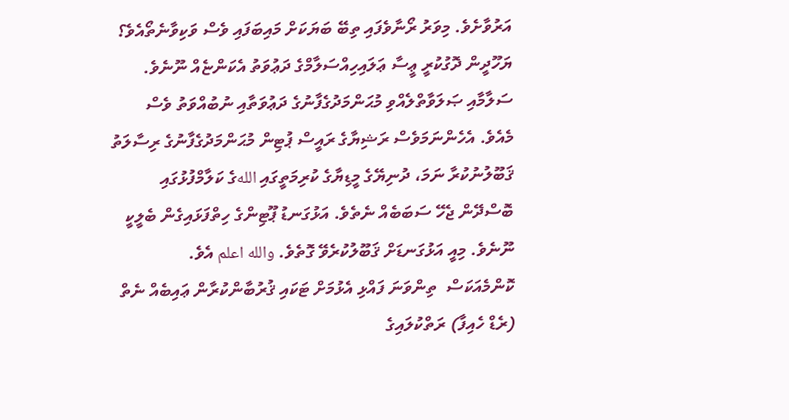އަރުވާށެވެ. މިވަރު ރޯނާވެފައި ތިބޭ ބަޔަކަށް މައިބަފައި ވެސް ވަކިވާނެތޯއެވެ؟
ޔަހޫދީން ދޮގުކުރީ ޢީސާ ޢަލައިހިއްސަލާމްގެ ދަޢުވަތު އެކަންޏެއް ނޫނެވެ. ސަލާމާއި ޞަލަވާތްލެއްވި މުޙަންމަދުގެފާނުގެ ދަޢުވަތާއި ނުބުއްވަތު ވެސް މެއެވެ. އެހެންނަމަވެސް ރަޝިޔާގެ ރައީސް ޕުޓިން މުޙަންމަދުގެފާނުގެ ރިސާލަތު ޤަބޫލުނުކުރާ ނަމަ، ދުނިޔޭގެ މީޑިޔާގެ ކުރިމަތީގައި اللهގެ ކަލާމްފުޅުގައި ބޮސްދޭން ޖެހޭ ސަބަބެއް ނެތެވެ. އަޅުގަނޑު ޕޫޓިންގެ ހިތްފަޅައިގެން ބެލީކީ ނޫނެވެ. މިއީ އަޅުގަނޑަށް ޤަބޫލުކުރެވޭ ގޮތެވެ. والله اعلم އެވެ.
ކޮންމެއަކަސް  ތިންވަނަ ފައްޅި އެޅުމަށް ޓަކައި ޤުރުބާންކުރާން ޢައިބެއް ނެތް (ރެޑް ހެއިފާ) ރަތްކުލައިގެ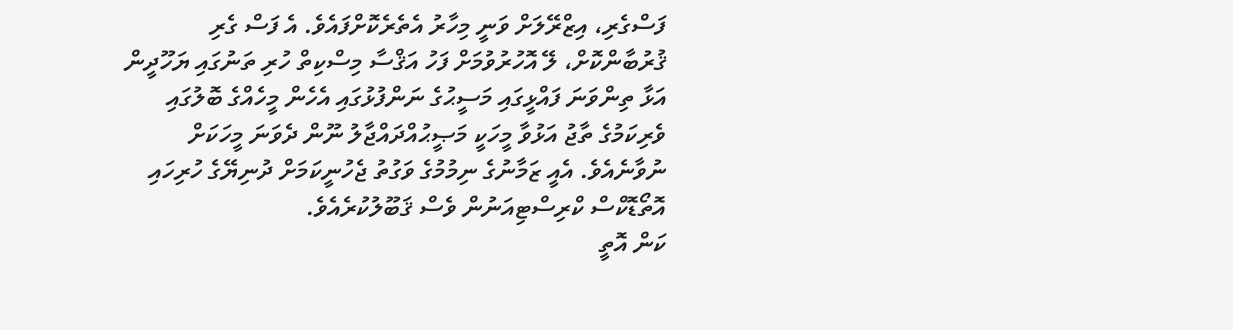ފަސްގެރި، އިޒްރޭލަށް ވަނީ މިހާރު އެތެރެކޮށްފައެވެ. އެ ފަސް ގެރި ޤުރުބާންކޮށް، ލޭ އޮހުރުވުމަށް ފަހު އަޤްސާ މިސްކިތް ހުރި ތަނުގައި ޔަހޫދީން އަޅާ ތިންވަނަ ފައްޅީގައި މަސީޙުގެ ނަންފުޅުގައި އެހެން މީހެއްގެ ބޮލުގައި ވެރިކަމުގެ ތާޖު އަޅުވާ މީހަކީ މަޞީޙުއްދައްޖާލު ނޫން ދެވަނަ މީހަކަށް ނުވާނެއެވެ. އެއީ ޒަމާނުގެ ނިމުމުގެ ވަގުތު ޖެހުނީކަމަށް ދުނިޔޭގެ ހުރިހައި އޮތޯޑޮކްސް ކްރިސްޓިއަނުން ވެސް ޤަބޫލުކުރެއެވެ.
ކަން އޮތީ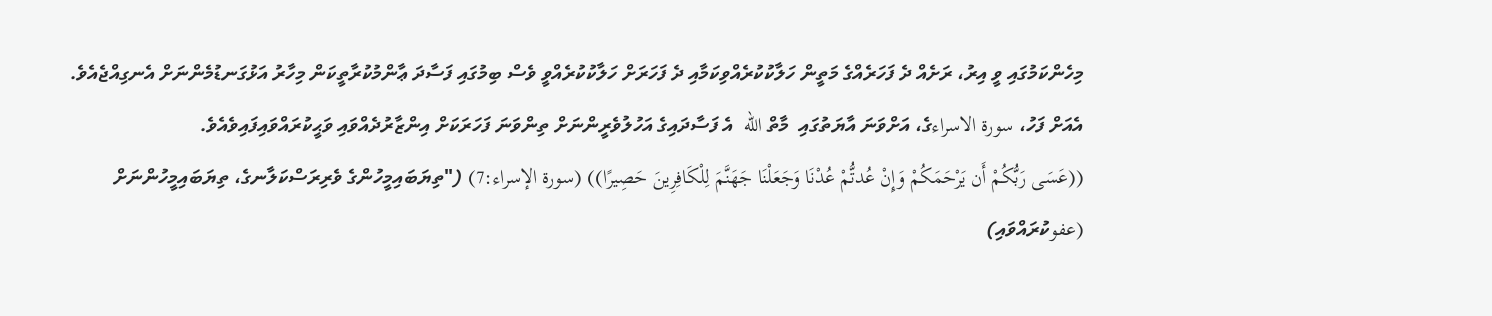މިހެންކަމުގައި ވީ އިރު، ރަށެއް ދެ ފަހަރެއްގެ މަތީން ހަލާކުކުރެއްވިކަމާއި ދެ ފަހަރަށް ހަލާކުކުރެއްވީ ވެސް ބިމުގައި ފަސާދަ ޢާންމުކުރާތީކަން މިހާރު އަޅުގަނޑުމެންނަށް އެނގިއްޖެއެވެ. އެއަށް ފަހު، سورة الاسراءގެ، އަށްވަނަ އާޔަތުގައި  މާތް الله  އެ ފަސާދައިގެ އަހުލުވެރީންނަށް ތިންވަނަ ފަހަރަކަށް އިންޒާރުދެއްވައި ވަޙީކުރައްވައިފައިވެއެވެ.
((عَسَى رَبُّكُمْ أَن يَرْحَمَكُمْ وَإِنْ عُدتُّمْ عُدْنَا وَجَعَلْنَا جَهَنَّمَ لِلْكَافِرِينَ حَصِيرًا)) (سورة الإسراء:7) ("ތިޔަބައިމީހުންގެ ވެރިރަސްކަލާނގެ، ތިޔަބައިމީހުންނަށް (عفوކުރައްވައި)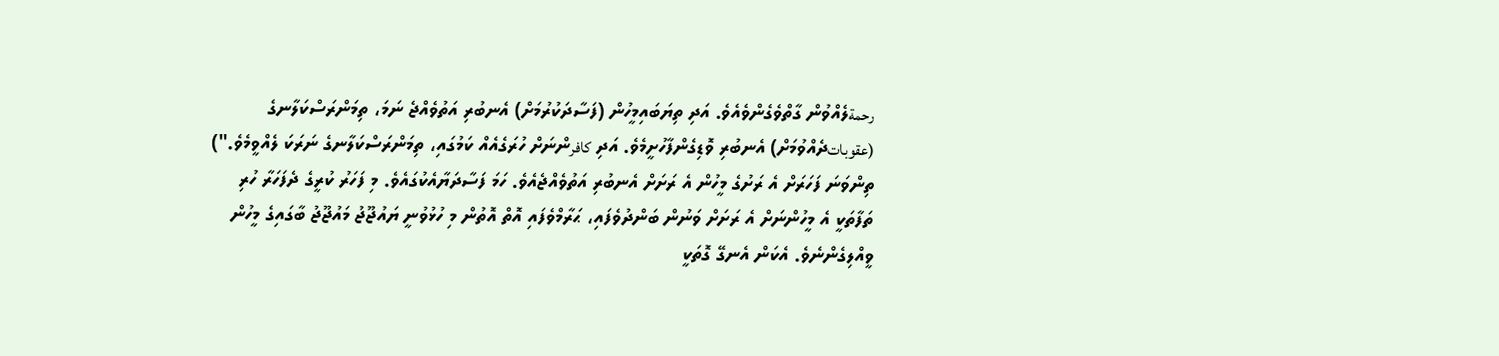رحمةލެއްވުން ގާތްވެގެންވެއެވެ. އަދި ތިޔަބައިމީހުން (ފަސާދަކުރުމަށް) އެނބުރި އަތުވެއްޖެ ނަމަ، ތިމަންރަސްކަލާނގެ (عقوباتދެއްވުމަށް) އެނބުރި ވޮޑިގެންފާހުށީމެވެ. އަދި كافرންނަށް ހުރަގެއެއް ކަމުގައި، ތިމަންރަސްކަލާނގެ ނަރަކަ ލެއްވީމެވެ.")
ތިންވަނަ ފަހަރަށް އެ ރަށުގެ މީހުން އެ ރަށަށް އެނބުރި އަތުވެއްޖެއެވެ. ހަމަ ފަސާދަޔާއެކުގައެވެ. މި ފަހަރު ކުރީގެ ދެފަހަރާ ހުރި ތަފާތަކީ އެ މީހުންނަށް އެ ރަށަށް ވަނުން ބަންދުވެފައި، ޙަރާމްވެފައި އޮތް އޮތުން މި ހުޅުވުނީ ޔައުޖޫޖު މައުޖޫޖު ބާގައިގެ މީހުން ވީއްލިގެންނެވެ. އެކަން އެނގޭ ގޮތަކީ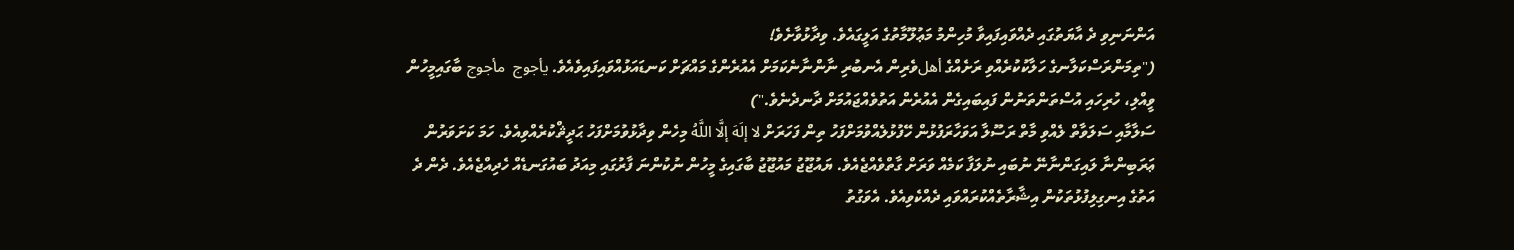އަންނަނިވި ދެ އާޔަތުގައި ދެއްވައިފައިވާ މުހިންމު މަޢުލޫމާތުގެ އަލީގައެވެ. ވިދާޅުވާށެވެ!
("ތިމަންރަސްކަލާނގެ ހަލާކުކުރެއްވި ރަށެއްގެ أهلވެރިން އެނބުރި ނާންނާނެކަމަށް އެއުރެންގެ މައްޗަށް ކަނޑައަޅުއްވައިފައިވެއެވެ. يأجوج  مأجوج ބާގައިމީހުން ވީއްލި، ހުރިހައި އުސްތަންތަނުން ފައިބައިގެން އެއުރެން އަތުވެއްޖައުމަށް ދާނދެނެވެ.")
ސަލާމާއި ސަލަވާތް ލެއްވި މާތް ރަސޫލާ އަވަހާރަފުޅުން ހޭފުޅުލެއްވުމަށްފަހު ތިން ފަހަރަށް لا إلَهَ إلَّا اللَّهُ މިހެން ވިދާޅުވުމަށްފަހު ޙަދީޘްކުރެއްވިއެވެ. ހަމަ ކަށަވަރުން ޢަރަބިންނާ ލައިގަންނާނޭ ނުބައި ނުލަފާ ކަމެއް ވަރަށް ގާތްވެއްޖެއެވެ. ޔައުޖޫޖު މައުޖޫޖު ބާގައިގެ މީހުން ނުކުންނަ ފާރުގައި މިއަދު ބައުގަނޑެއް ހެދިއްޖެއެވެ. ދެން ދެ އަތުގެ އިނގިލިފުޅުތަކުން އިޝާރާތެއްކުރައްވައި ދެއްކެވިއެވެ. އެވަގުތު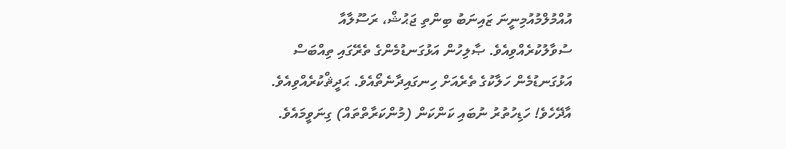އުއްމުލްމުއުމިނީނަ ޒައިނަބު ބިންތި ޖަޙުޝް، ރަސޫލާއާ ސުވާލުކުރެއްވިއެވެ. ޞާލިހުން އަޅުގަނޑުމެންގެ ތެރޭގައި ތިއްބަސް އަޅުގަނޑުމެން ހަލާކުގެ ތެރެއަށް ހިނގައިދާނެތޯއެވެ. ޙަދީޘްކުރެއްވިއެވެ. އާދޭހެވެ! ހަޑިހުތުރު ނުބައި ކަންކަން (މުންކަރާތްތައް) ގިނަވީމައެވެ.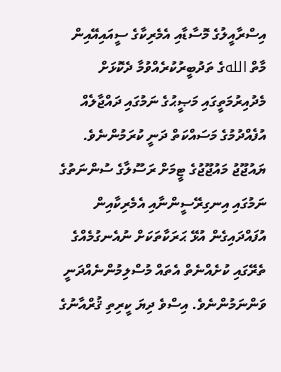އިސްރާއީލުގެ މޮސާޑާއި އެމެރިކާގެ ސީއައިއޭއިން މާތް اللهގެ ތަދުބީރުކުރެއްވުމާ ދެކޮޅަށް މެދުއިރުމަތީގައި މަޞީޙުގެ ނަމުގައި ދައްޖާލެއް އުފެއްދުމުގެ މަސައްކަތް ދަނީ ކުރަމުންނެވެ. ޔައުޖޫޖު މައުޖޫޖުގެ ޓީމަށް ރަސޫލާގެ ސުންނަތުގެ ނަމުގައި އިނގިރޭސީންނާއި އެމެރިކާއިން އުފައްދައިގެން އުޅޭ ޙަރަކާތަކަށް ނުއެނގުމެއްގެ ތެރޭގައި ކުށެއްނެތް އެތައް މުސްލިމުންނެއްދަނީ ވަންނަމުންނެވެ. އިސްވެ ދިޔަ ކީރިތި ޤުރްއާނުގެ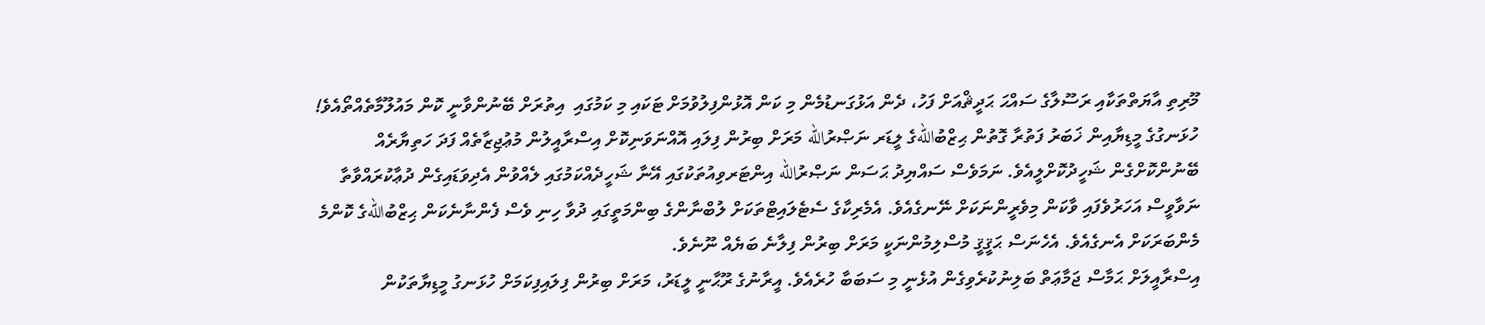މޫރިތި އާޔަތްތަކާއި ރަސޫލާގެ ސައްޙަ ޙަދީޘްއަށް ފަހު، ދެން އަޅުގަނޑުމެން މި ކަން އޮޅުންފިލުވުމަށް ޓަކައި މި ކަމުގައި  އިތުރަށް ބޭނުންވާނީ ކޮން މައުލޫމާތެއްތޯއެވެ!
ހުޅަނގުގެ މީޑިޔާއިން ޚަބަރު ފަތުރާ ގޮތުން ޙިޒްބުاللهގެ ލީޑަރ ނަޞްރުالله މަރަށް ބިރުން ފިލައި އޮއްނަވަނިކޮށް އިސްރާއީލުން މުޢުޖިޒާތެއް ފަދަ ހަތިޔާރެއް ބޭނުންކޮށްގެން ޝަހީދުކޮށްލީއެވެ. ނަމަވެސް ސައްޔިދު ޙަސަން ނަޞްރުالله އިންޓަރވިއުތަކުގައި އޭނާ ޝަހީދެއްކަމުގައި ލެއްވުން އެދިވަޑައިގެން ދުޢާކުރައްވާތާ ނަވާވީސް އަހަރުވެފައި ވާކަން މިވެރީންނަކަށް ނޭނގެއެވެ. އެމެރިކާގެ ސެޓެލައިޓްތަކަށް ލުބްނާންގެ ބިންމަތީގައި ދުވާ ހިނި ވެސް ފެންނާނެކަން ޙިޒްބުاللهގެ ކޮންމެ މެންބަރަކަށް އެނގެއެވެ. އެހެނަސް ޙަޤީޤީ މުސްލިމުންނަކީ މަރަށް ބިރުން ފިލާނެ ބަޔެއް ނޫނެވެ.
އިސްރާއީލަށް ޙަމާސް ޖަމާޢަތް ބަލިނުކުރެވިގެން އުޅެނީ މި ސަބަބާ ހުރެއެވެ. އީރާނުގެ ރޫޙާނީ ލީޑަރު، މަރަށް ބިރުން ފިލައިފިކަމަށް ހުޅަނގު މީޑިޔާތަކުން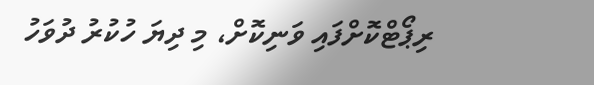ރިޕޯޓްކޮށްފައި ވަނިކޮށް، މި ދިޔަ ހުކުރު ދުވަހު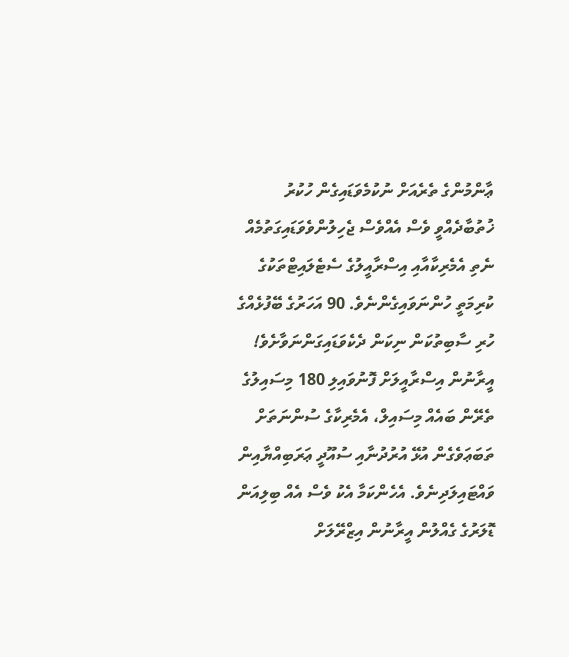ޢާންމުންގެ ތެރެއަށް ނުކުމެވަޑައިގެން ހުކުރު ޚުތުބާދެއްވީ ވެސް އެއްވެސް ޖެހިލުންވެވަޑައިގަތުމެއް ނެތި އެމެރިކާއާއި އިސްރާއީލުގެ ސެޓެލައިޓްތަކުގެ ކުރިމަތީ ހުންނަވައިގެންނެވެ. 90 އަހަރުގެ ބޭފުޅެއްގެ ހުރި ސާބިތުކަން ނިކަން ދެކެވަޑައިގަންނަވާށެވެ!
އީރާނުން އިސްރާއީލަށް ފޮނުވައިލި 180 މިސައިލުގެ ތެރޭން ބައެއް މިސައިލް، އެމެރިކާގެ ސުންނަތަށް ތަބަޢަވެގެން އުޅޭ އުރުދުނާއި ސުއޫދީ ޢަރަބިއްޔާއިން ވައްޓައިލަދިނެވެ. އެހެންކަމާ އެކު ވެސް އެއް ބިލިއަން ޑޮލަރުގެ ގެއްލުން އީރާނުން އިޒްރޭލަށް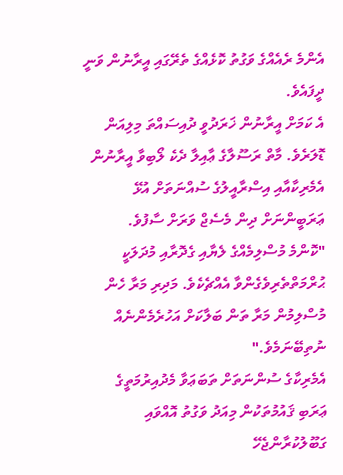އެންމެ ރެއެއްގެ ވަގުތު ކޮޅެއްގެ ތެރޭގައި އީރާނުން ވަނީ ދީފައެވެ.
އެ ކަމަށް އީރާނުން ޚަރަދުވީ ދުއިސައްތަ މިލިއަން ޑޮލަރެވެ. މާތް ރަސޫލާގެ ޢާއިލާ ދެކެ ލޯބިވާ އީރާނުން އެމެރިކާއާއި އިސްރާއީލުގެ ސުއްނަތަށް އުޅޭ ޢަރަބީންނަށް ދިން މެސެޖް ވަރަށް ސާފުވެ.
"ކޮންމެ މުސްލިމެއްގެ ލެޔާއި ގެދޮރާއި މުދަލަކީ ޙުރްމަތްތެރިވެގެންވާ އެއްޗެކެވެ. މަދިރި މަރާ ހެން މުސްލިމުން މަރާ ތަން ބަލާކަށް އަހުރެމެންނެއް ނުތިބޭނަމެވެ."
އެމެރިކާގެ ސުންނަތަށް ތަބަޢަވާ މެދުއިރުމަތީގެ ޢަރަބި ޤައުމުތަކުން މިއަދު ވަގުތު އޮއްވައި ގަބޫލުކުރާންޖެހޭ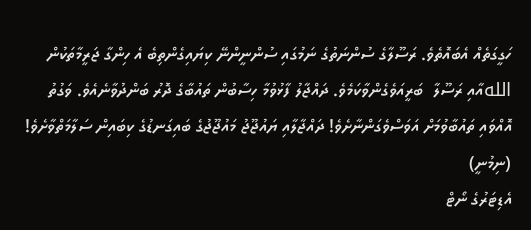ހަގީގަތެއް އެބައޮތެވެ. ރަސޫލާގެ ސުންނަތުގެ ނަމުގައި ސުންނީންނޭ ކިޔައިގެންތިބެ އެ ހިންގާ ޖަރީމާތަކުން اللهއާއި ރަސޫލާ  ބަރީއަވެގެންވާކަމެވެ. ދައްޖާލު ފާޅުވުމާ ހިސާބުން ތައުބާގެ ދޮރު ބަންދުވާނެއެވެ. ވަގުތު އޮއްވައި ތައުބާވުމަށް އަވަސްވެގަންނާށެވެ! ދައްޖާލާއި ޔައުޖޫޖު މައުޖޫޖުގެ ބައިގަނޑުގެ ކިބައިން ސަލާމަތްވާށެވެ!
(ނިމުނީ)
އެޑިޓަރުގެ ނޯޓް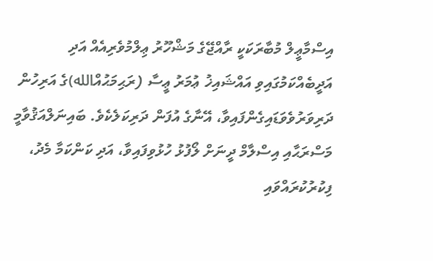އިސްމާޢީލް މުބާރަކަކީ ރާއްޖޭގެ މަޝްހޫރު ޢިލްމުވެރިއެއް އަދި އަދީބެއްކަމުގައިވި އައްޝައިޚު ޢުމަރު ޢީސާ (ރަޙިމަޙުއްالله)ގެ އަރިހުން ދަރިވަރުވެވަޑައިގެންފައިވާ، އޭނާގެ އުފަން ދަރިކަލެކެވެ. ބައިނަލްއަޤުވާމީ މަސްރަޙާއި އިސްލާމް ދީނަށް ލޯފުޅު ހުޅުވިފައިވާ، އަދި ކަންކަމާ މެދު، ފިކުރުކުރައްވައި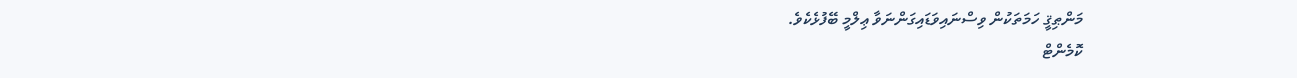މަންޠިޤީ ހަމަތަކުން ވިސްނައިވަޑައިގަންނަވާ ޢިލްމީ ބޭފުޅެކެވެ.
ކޮމެންޓް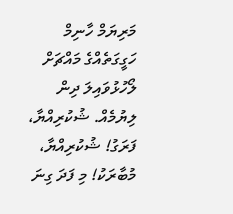މަރިޔަމް ހާނިމް
ހަގީގަތެއްގެ މައްޗަށް ލޯހުޅުވައިލަ ދިން ލިޔުމެއް. ޝުކުރިއްޔާ، ފަރަގު! ޝުކުރިއްޔާ، މުބާރަކު! މި ފަދަ ގިނަ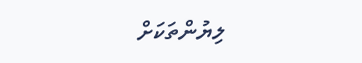ލިޔުންތަކަށް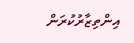އިންތިޒާރުކުރަން